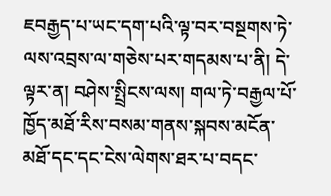ཇབརྒྱད་པ་ཡང་དག་པའི་ལྟ་བར་བསྔགས་ཏེ་ལས་འབྲས་ལ་གཅེས་པར་གདམས་པ་ནི། དེ་ལྟར་ན། བཤེས་སྤྲིངས་ལས། གལ་ཏེ་བརྒྱལ་པོ་ཁྱོད་མཐོ་རིས་བསམ་གནས་སྐབས་མངོན་མཐོ་དང་དང་ངེས་ལེགས་ཐར་པ་བདང་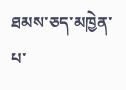ཐམས་ཅད་མཁྱེན་པ་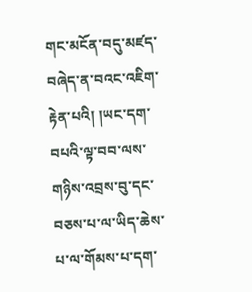གང་མངོན་བདུ་མཛད་བཞེད་ན་བའང་འཇིག་རྟེན་པའི། །ཡང་དག་བཔའི་ལྟ་བབ་ལས་གཉིས་འབྲས་བུ་དང་བཅས་པ་ལ་ཡིད་ཆེས་པ་ལ་གོམས་པ་དག་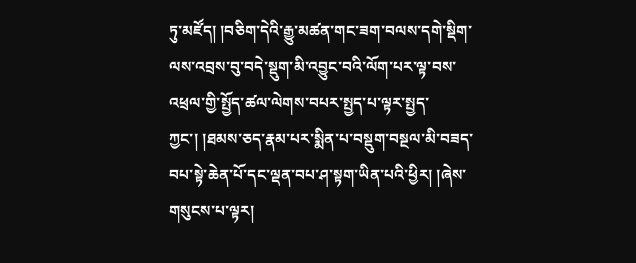ཏུ་མཛོད། །བཅིག་དེའི་རྒྱུ་མཚན་གང་ཟག་བལས་དགེ་སྡིག་ལས་འབྲས་བུ་བདེ་སྡུག་མི་འབྱུང་བའི་ལོག་པར་ལྟ་བས་འཕྲལ་གྱི་སྤྱོད་ཚལ་ལེགས་བཔར་སྤྱད་པ་ལྟར་སྤྱད་ཀྱང་། །ཐམས་ཅད་རྣམ་པར་སྨིན་པ་བསྡུག་བསྔལ་མི་བཟད་བཔ་སྟེ་ཆེན་པོ་དང་ལྡན་བཔ་ཤ་སྟག་ཡིན་པའི་ཕྱིར། །ཞེས་གསུངས་པ་ལྟར།